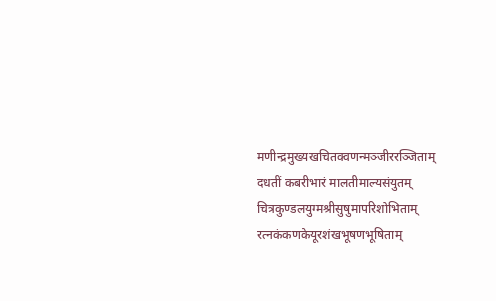मणीन्द्रमुख्यखचितक्वणन्मञ्जीररञ्जिताम्
दधतीं कबरीभारं मालतीमाल्यसंयुतम्
चित्रकुण्डलयुग्मश्रीसुषुमापरिशोभिताम्
रत्नकंकणकेयूरशंखभूषणभूषिताम्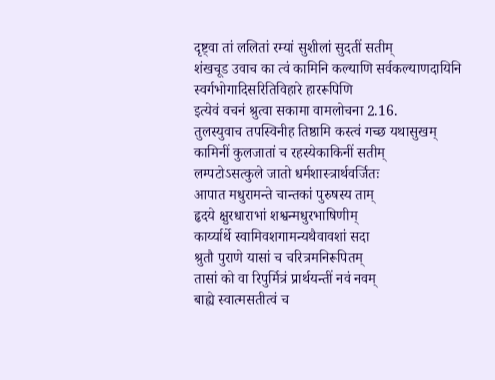दृष्ट्वा तां ललितां रम्यां सुशीलां सुदतीं सतीम्
शंखचूड उवाच का त्वं कामिनि कल्याणि सर्वकल्याणदायिनि
स्वर्गभोगादिसरितिविहारे हाररूपिणि
इत्येवं वचनं श्रुत्वा सकामा वामलोचना 2.16.
तुलस्युवाच तपस्विनीह तिष्ठामि कस्त्वं गच्छ यथासुखम्
कामिनीं कुलजातां च रहस्येकाकिनीं सतीम्
लम्पटोऽसत्कुले जातो धर्मशास्त्रार्थवर्जितः
आपात मधुरामन्ते चान्तकां पुरुषस्य ताम्
हृदये क्षुरधाराभां शश्वन्मधुरभाषिणीम्
कार्य्यार्थे स्वामिवशगामन्यथैवावशां सदा
श्रुतौ पुराणे यासां च चरित्रमनिरूपितम्
तासां को वा रिपुर्मित्रं प्रार्थयन्तीं नवं नवम्
बाह्ये स्वात्मसतीत्वं च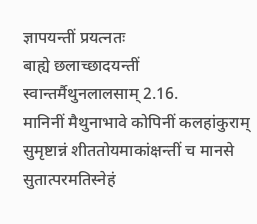ज्ञापयन्तीं प्रयत्नतः
बाह्ये छलाच्छादयन्तीं स्वान्तर्मैथुनलालसाम् 2.16.
मानिनीं मैथुनाभावे कोपिनीं कलहांकुराम्
सुमृष्टान्नं शीततोयमाकांक्षन्तीं च मानसे
सुतात्परमतिस्नेहं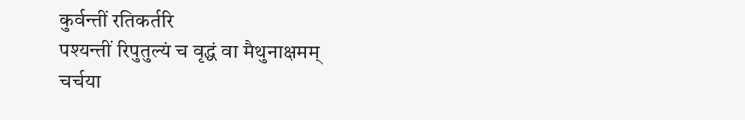कुर्वन्तीं रतिकर्तरि
पश्यन्तीं रिपुतुल्यं च वृद्धं वा मैथुनाक्षमम्
चर्चया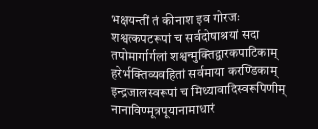भक्षयन्तीं तं कीनाश इव गोरजः
शश्वत्कपटरूपां च सर्वदोषाश्रयां सदा
तपोमार्गार्गलां शश्वन्मुक्तिद्वारकपाटिकाम्
हरेर्भक्तिव्यवहितां सर्वमाया करण्डिकाम्
इन्द्रजालस्वरूपां च मिथ्यावादिस्वरूपिणीम्
नानाविण्मूत्रपूयानामाधारं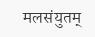मलसंयुतम्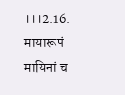।।।2.16.
मायारूपं मायिनां च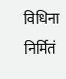विधिना निर्मितं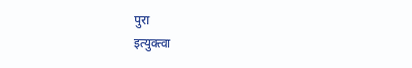पुरा
इत्युक्त्वा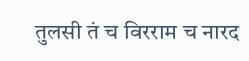तुलसी तं च विरराम च नारद